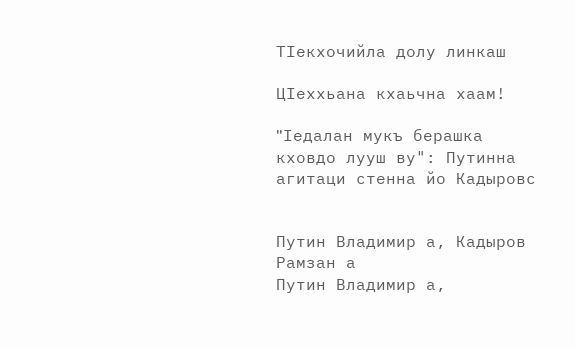ТIекхочийла долу линкаш

ЦIеххьана кхаьчна хаам!

"Iедалан мукъ берашка кховдо лууш ву": Путинна агитаци стенна йо Кадыровс


Путин Владимир а, Кадыров Рамзан а
Путин Владимир а,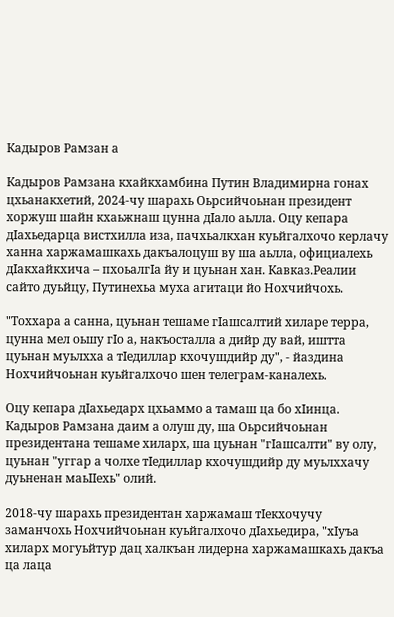Кадыров Рамзан а

Кадыров Рамзана кхайкхамбина Путин Владимирна гонах цхьанакхетий, 2024-чу шарахь Оьрсийчоьнан президент хоржуш шайн кхаьжнаш цунна дIало аьлла. Оцу кепара дIахьедарца вистхилла иза, пачхьалкхан куьйгалхочо керлачу ханна харжамашкахь дакъалоцуш ву ша аьлла, официалехь дIакхайкхича – пхоьалгIа йу и цуьнан хан. Кавказ.Реалии сайто дуьйцу, Путинехьа муха агитаци йо Нохчийчохь.

"Тоххара а санна, цуьнан тешаме гIашсалтий хиларе терра, цунна мел оьшу гIо а, накъосталла а дийр ду вай, иштта цуьнан муьлхха а тIедиллар кхочушдийр ду", - йаздина Нохчийчоьнан куьйгалхочо шен телеграм-каналехь.

Оцу кепара дIахьедарх цхьаммо а тамаш ца бо хIинца. Кадыров Рамзана даим а олуш ду, ша Оьрсийчоьнан президентана тешаме хиларх, ша цуьнан "гIашсалти" ву олу, цуьнан "уггар а чолхе тIедиллар кхочушдийр ду муьлххачу дуьненан маьIIехь" олий.

2018-чу шарахь президентан харжамаш тIекхочучу заманчохь Нохчийчоьнан куьйгалхочо дIахьедира, "хIуъа хиларх могуьйтур дац халкъан лидерна харжамашкахь дакъа ца лаца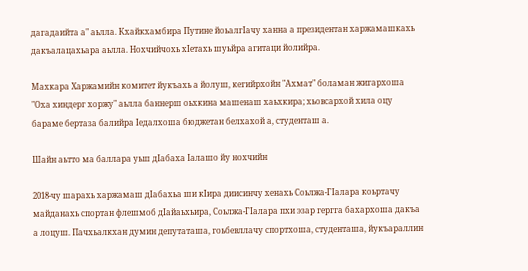дагадаийта а" аьлла. Кхайкхамбира Путине йоьалгIачу ханна а президентан харжамашкахь дакъалацахьара аьлла. Нохчийчохь хIетахь шуьйра агитаци йолийра.

Махкара Харжамийн комитет йукъахь а йолуш, кегийрхойн "Ахмат" боламан жигархоша "Оха хиндерг хоржу" аьлла баннерш оьхкина машенаш хаьхкира; хьовсархой хила оцу бараме бертаза балийра Iедалхоша бюджетан белхахой а, студенташ а.

Шайн аьтто ма баллара уьш дIабаха Iалашо йу нохчийн

2018-чу шарахь харжамаш дIабахьа ши кIира диисинчу хенахь Соьлжа-ГIалара коьртачу майданахь спортан флешмоб дIайаьхьира, Соьлжа-ГIалара пхи эзар гергга бахархоша дакъа а лоцуш. Пачхьалкхан думин депутаташа, гоьбевллачу спортхоша, студенташа, йукъараллин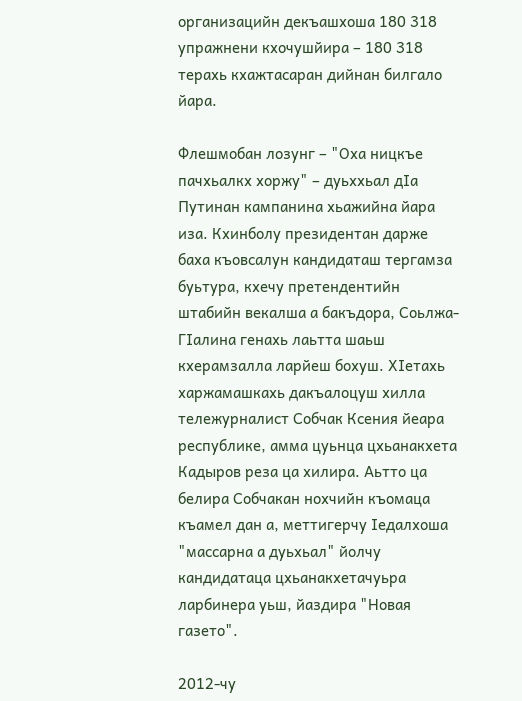организацийн декъашхоша 180 318 упражнени кхочушйира – 180 318 терахь кхажтасаран дийнан билгало йара.

Флешмобан лозунг – "Оха ницкъе пачхьалкх хоржу" – дуьххьал дIа Путинан кампанина хьажийна йара иза. Кхинболу президентан дарже баха къовсалун кандидаташ тергамза буьтура, кхечу претендентийн штабийн векалша а бакъдора, Соьлжа-ГIалина генахь лаьтта шаьш кхерамзалла ларйеш бохуш. ХIетахь харжамашкахь дакъалоцуш хилла тележурналист Собчак Ксения йеара республике, амма цуьнца цхьанакхета Кадыров реза ца хилира. Аьтто ца белира Собчакан нохчийн къомаца къамел дан а, меттигерчу Iедалхоша "массарна а дуьхьал" йолчу кандидатаца цхьанакхетачуьра ларбинера уьш, йаздира "Новая газето".

2012-чу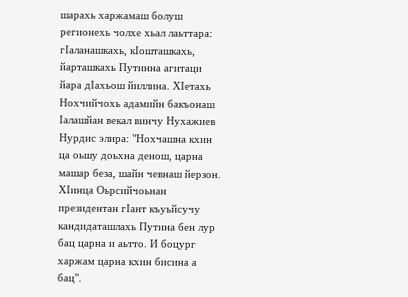шарахь харжамаш болуш регионехь чолхе хьал лаьттара: гIаланашкахь, кIошташкахь, йарташкахь Путинна агитаци йара дIахьош йиллина. ХIетахь Нохчийчохь адамийн бакъонаш Iалашйан векал винчу Нухажиев Нурдис элира: "Нохчашна кхин ца оьшу доьхна денош, царна машар беза, шайн чевнаш йерзон. ХIинца Оьрсийчоьнан президентан гIант къуьйсучу кандидаташлахь Путина бен лур бац царна и аьтто. И боцург харжам царна кхин бисина а бац".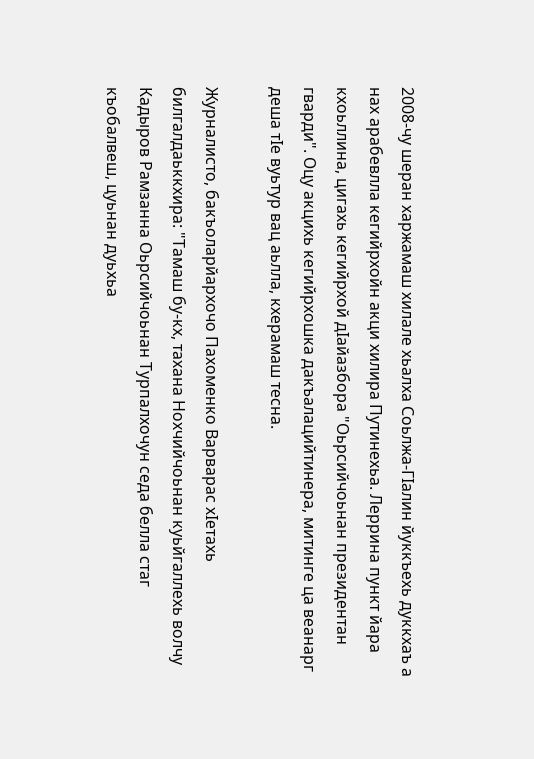2008-чу шеран харжамаш хилале хьалха Соьлжа-ГIалин йуккъехь дуккхаъ а нах арабевлла кегийрхойн акци хилира Путинехьа. Леррина пункт йара кхоьллина, цигахь кегийрхой дIайазбора "Оьрсийчоьнан президентан гварди". Оцу акцихь кегийрхошка дакъалацийтинера, митинге ца веанарг деша тIе вуьтур вац аьлла, кхерамаш тесна.

Журналисто, бакъоларйархочо Пахоменко Варварас хIетахь билгалдаьккхира: "Тамаш бу-кх, тахана Нохчийчоьнан куьйгаллехь волчу Кадыров Рамзанна Оьрсийчоьнан Турпалхочун седа белла стаг къобалвеш, цуьнан дуьхьа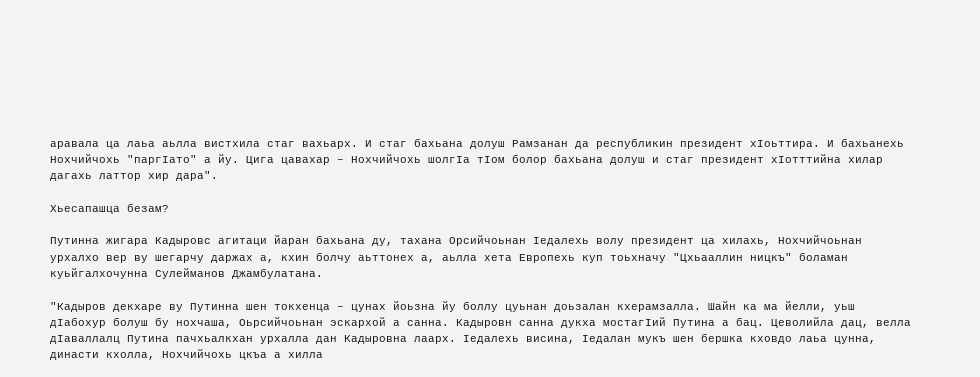аравала ца лаьа аьлла вистхила стаг вахьарх. И стаг бахьана долуш Рамзанан да республикин президент хIоьттира. И бахьанехь Нохчийчохь "паргIато" а йу. Цига цавахар – Нохчийчохь шолгIа тIом болор бахьана долуш и стаг президент хIотттийна хилар дагахь латтор хир дара".

Хьесапашца безам?

Путинна жигара Кадыровс агитаци йаран бахьана ду, тахана Орсийчоьнан Iедалехь волу президент ца хилахь, Нохчийчоьнан урхалхо вер ву шегарчу даржах а, кхин болчу аьттонех а, аьлла хета Европехь куп тоьхначу "Цхьааллин ницкъ" боламан куьйгалхочунна Сулейманов Джамбулатана.

"Кадыров декхаре ву Путинна шен токхенца – цунах йоьзна йу боллу цуьнан доьзалан кхерамзалла. Шайн ка ма йелли, уьш дIабохур болуш бу нохчаша, Оьрсийчоьнан эскархой а санна. Кадыровн санна дукха мостагIий Путина а бац. Цеволийла дац, велла дIаваллалц Путина пачхьалкхан урхалла дан Кадыровна лаарх. Iедалехь висина, Iедалан мукъ шен бершка кховдо лаьа цунна, династи кхолла, Нохчийчохь цкъа а хилла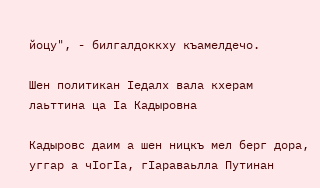йоцу", - билгалдоккху къамелдечо.

Шен политикан Iедалх вала кхерам лаьттина ца Iа Кадыровна

Кадыровс даим а шен ницкъ мел берг дора, уггар а чIогIа, гIараваьлла Путинан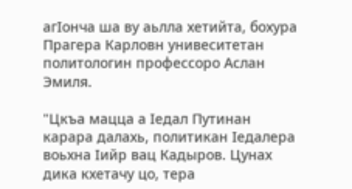агIонча ша ву аьлла хетийта, бохура Прагера Карловн унивеситетан политологин профессоро Аслан Эмиля.

"Цкъа мацца а Iедал Путинан карара далахь, политикан Iедалера воьхна Iийр вац Кадыров. Цунах дика кхетачу цо, тера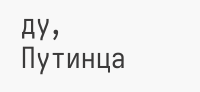ду, Путинца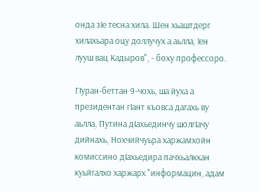онда зIе тесна хила. Шен хьаштдерг хилахьара оцу доллучух а аьлла, Iен лууш вац Кадыров", - боху профессоро.

ГIуран-беттан 9-чохь, ша йуха а президентан гIант къовса дагахь ву аьлла, Путина дIахьединчу шолгIачу дийнахь, Нохчийчуьра харжамхойн комиссино дIахьедира пачхьалкхан куьйгалхо харжарх "информацин, адам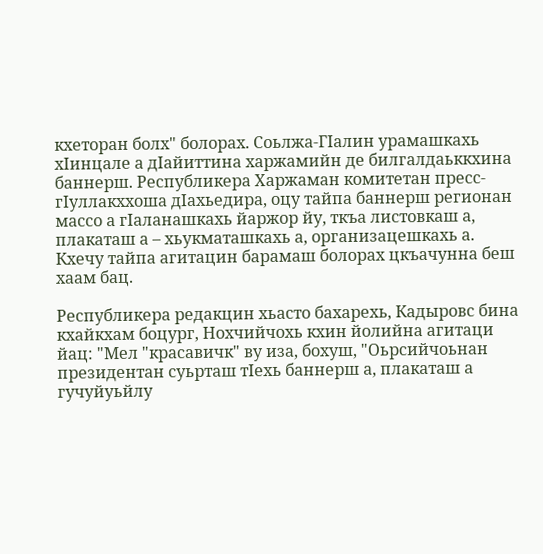кхеторан болх" болорах. Соьлжа-ГIалин урамашкахь хIинцале а дIайиттина харжамийн де билгалдаьккхина баннерш. Республикера Харжаман комитетан пресс-гIуллакххоша дIахьедира, оцу тайпа баннерш регионан массо а гIаланашкахь йаржор йу, ткъа листовкаш а, плакаташ а – хьукматашкахь а, организацешкахь а. Кхечу тайпа агитацин барамаш болорах цкъачунна беш хаам бац.

Республикера редакцин хьасто бахарехь, Кадыровс бина кхайкхам боцург, Нохчийчохь кхин йолийна агитаци йац: "Мел "красавичк" ву иза, бохуш, "Оьрсийчоьнан президентан суьрташ тIехь баннерш а, плакаташ а гучуйуьйлу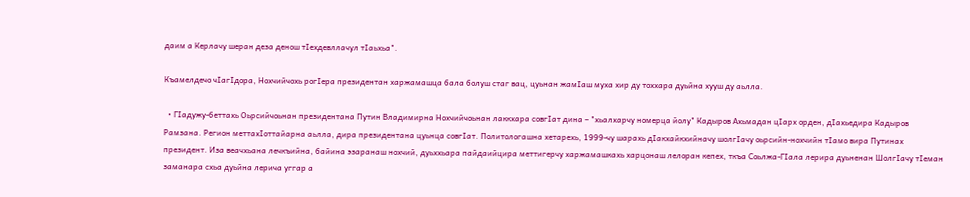даим а Керлачу шеран деза денош тIехдевллачул тIаьхьа".

Къамелдечо чIагIдора, Нохчийчохь рогIера президентан харжамашца бала болуш стаг вац, цуьнан жамIаш муха хир ду тоххара дуьйна хууш ду аьлла.

  • ГIадужу-беттахь Оьрсийчоьнан президентана Путин Владимирна Нохчийчоьнан лаккхара совгIат дина – "хьалхарчу номерца йолу" Кадыров Ахьмадан цIарх орден, дIахьедира Кадыров Рамзана. Регион меттахIоттайарна аьлла, дира президентана цуьнца совгIат. Политологашна хетарехь, 1999-чу шарахь дIакхайкхийначу шолгIачу оьрсийн-нохчийн тIамо вира Путинах президент. Иза веачхьана лечкъийна, байина эзаранаш нохчий, дуьххьара пайдаийцира меттигерчу харжамашкахь харцонаш лелоран кепех, ткъа Соьлжа-ГIала лерира дуьненан ШолгIачу тIеман заманара схьа дуьйна лерича уггар а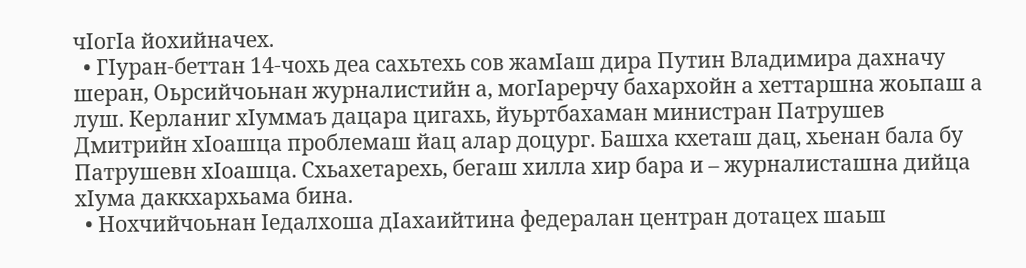чIогIа йохийначех.
  • ГIуран-беттан 14-чохь деа сахьтехь сов жамIаш дира Путин Владимира дахначу шеран, Оьрсийчоьнан журналистийн а, могIарерчу бахархойн а хеттаршна жоьпаш а луш. Керланиг хIуммаъ дацара цигахь, йуьртбахаман министран Патрушев Дмитрийн хIоашца проблемаш йац алар доцург. Башха кхеташ дац, хьенан бала бу Патрушевн хIоашца. Схьахетарехь, бегаш хилла хир бара и – журналисташна дийца хIума даккхархьама бина.
  • Нохчийчоьнан Iедалхоша дIахаийтина федералан центран дотацех шаьш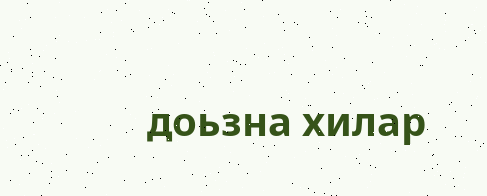доьзна хилар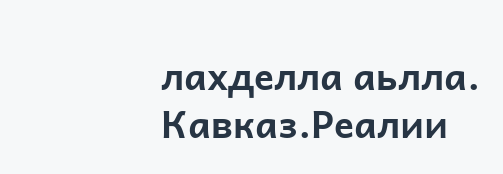лахделла аьлла. Кавказ.Реалии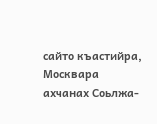сайто къастийра, Москвара ахчанах Соьлжа-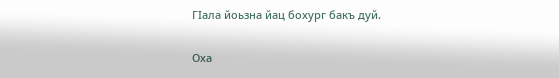ГIала йоьзна йац бохург бакъ дуй.

Оха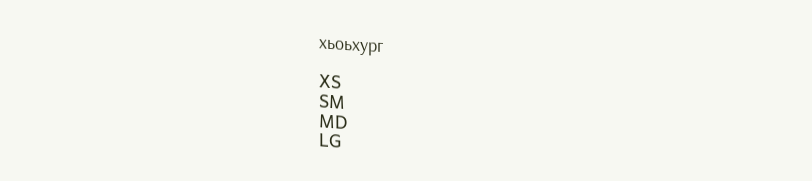хьоьхург

XS
SM
MD
LG